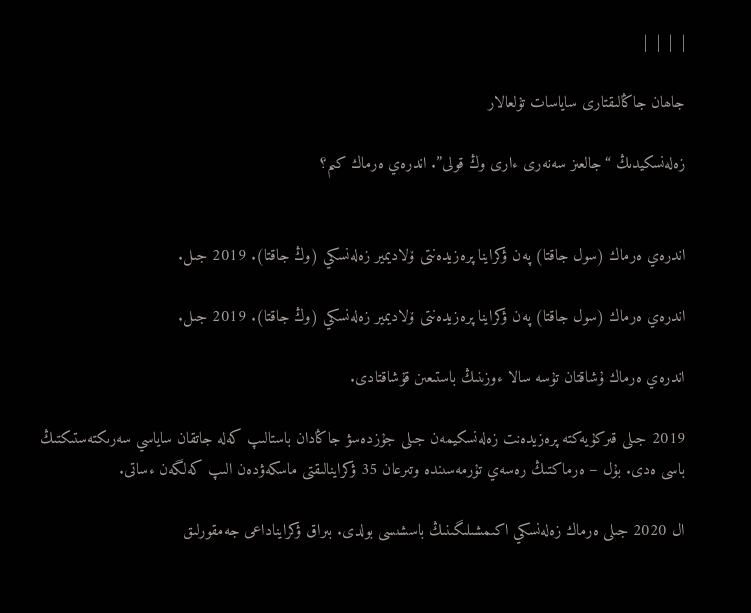|  |  |  |

جاھان جاڭالىقتارى ساياسات تۇلعالار

زەلەنسكيدىڭ “جالعىز سەنەرى ءارى وڭ قولى”. اندرەي ەرماك كىم؟


اندرەي ەرماك (سول جاقتا) پەن ۋكراينا پرەزيدەنتى ۆلاديمير زەلەنسكي (وڭ جاقتا). 2019 جىل.

اندرەي ەرماك (سول جاقتا) پەن ۋكراينا پرەزيدەنتى ۆلاديمير زەلەنسكي (وڭ جاقتا). 2019 جىل.

اندرەي ەرماك ۇشاقتان تۇسە سالا ءوزىنىڭ باستىعىن قۇشاقتادى.

2019 جىلى قىركۇيەكتە پرەزيدەنت زەلەنسكيمەن جىلى جۇزدەسۋ جاڭادان باستالىپ كەلە جاتقان ساياسي سەرىكتەستىكتىڭ باسى ەدى. بۇل – ەرماكتىڭ رەسەي تۇرمەسىندە وتىرعان 35 ۋكراينالىقتى ماسكەۋدەن الىپ كەلگەن ءساتى.

ال 2020 جىلى ەرماك زەلەنسكي اكىمشىلىگىنىڭ باسشىسى بولدى. بىراق ۋكرايناداعى جەمقورلىق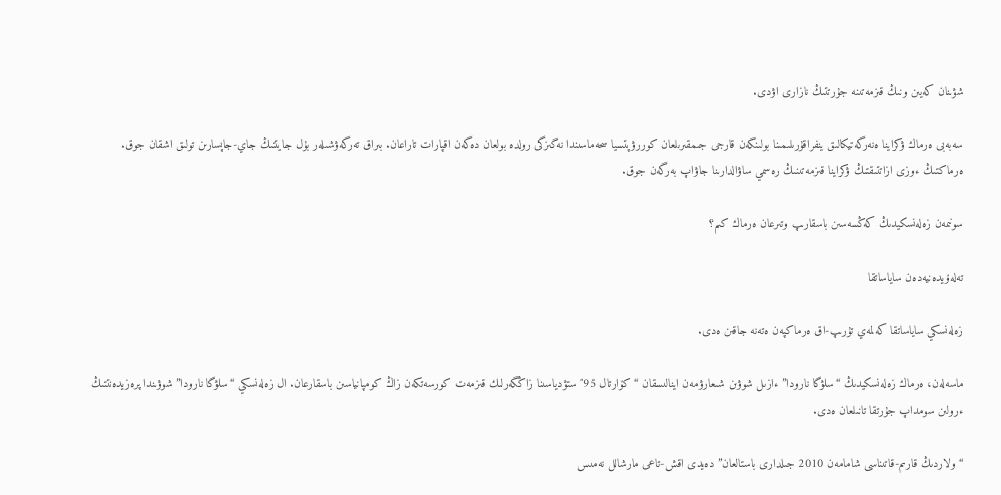شۋىنان كەيىن ونىڭ قىزمەتىنە جۇرتتىڭ نازارى اۋدى.

سەبەبى ەرماك ۋكراينا ەنەرگەتيكالىق ينفراقۇرىلىمىنا بولىنگەن قارجى جىمقىرىلعان كوررۋپتسيا سحەماسىندا نەگىزگى رولدە بولعان دەگەن اقپارات تاراعان. بىراق تەرگەۋشىلەر بۇل جايتتىڭ جاي-جاپسارىن تولىق اشقان جوق. ەرماكتىڭ ءوزى ازاتتىقتىڭ ۋكراينا قىزمەتىنىڭ رەسمي ساۋالدارىنا جاۋاپ بەرگەن جوق.

سونىمەن زەلەنسكيدىڭ كەڭسەسىن باسقارىپ وتىرعان ەرماك كىم؟

تەلەۆيدەنيەدەن ساياساتقا

زەلەنسكي ساياساتقا كەلمەي تۇرىپ-اق ەرماكپەن ەتەنە جاقىن ەدى.

ماسەلەن، ەرماك زەلەنسكيدىڭ “سلۋگا نارودا” ءازىل شوۋىن شىعارۋمەن اينالىسقان “كۆارتال 95″ ستۋدياسىنا زاڭگەرلىك قىزمەت كورسەتكەن زاڭ كومپانياسىن باسقارعان. ال زەلەنسكي “سلۋگا نارودا” شوۋىندا پرەزيدەنتتىڭ ءرولىن سومداپ جۇرتقا تانىلعان ەدى.

“ولاردىڭ قارىم-قاتىناسى شامامەن 2010 جىلدارى باستالعان” دەيدى اقش-تاعى مارشالل نەمىس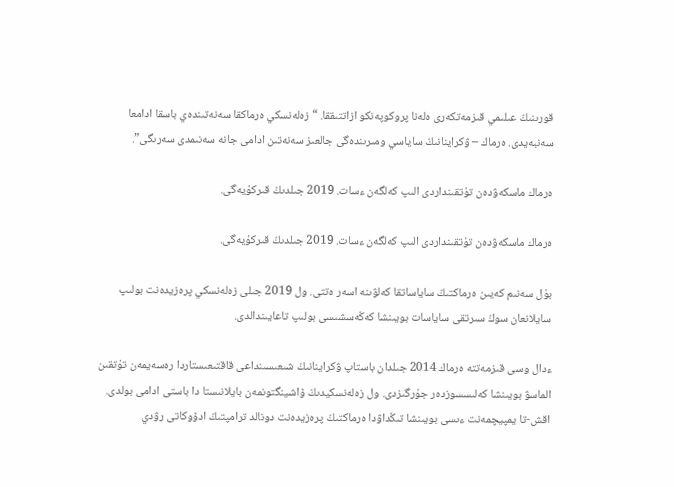قورىنىڭ عىلىمي قىزمەتكەرى ەلەنا پروكوپەنكو ازاتتىققا. “زەلەنسكي ەرماكقا سەنەتىندەي باسقا ادامعا سەنبەيدى. ەرماك – ۋكراينانىڭ ساياسي ومىرىندەگى جالعىز سەنەتىن ادامى جانە سەنىمدى سەرىگى”.

ەرماك ماسكەۋدەن تۇتقىنداردى الىپ كەلگەن ءسات. 2019 جىلدىڭ قىركۇيەگى.

ەرماك ماسكەۋدەن تۇتقىنداردى الىپ كەلگەن ءسات. 2019 جىلدىڭ قىركۇيەگى.

بۇل سەنىم كەيىن ەرماكتىڭ ساياساتقا كەلۋىنە اسەر ەتتى. ول 2019 جىلى زەلەنسكي پرەزيدەنت بولىپ سايلانعان سوڭ سىرتقى ساياسات بويىنشا كەڭەسشىسى بولىپ تاعايىندالدى.

ءدال وسى قىزمەتتە ەرماك 2014 جىلدان باستاپ ۋكراينانىڭ شىعىسىنداعى قاقتىعىستاردا رەسەيمەن تۇتقىن الماسۋ بويىنشا كەلىسسوزدەر جۇرگىزدى. ول زەلەنسكيدىڭ ۆاشينگتونمەن بايلانىستا دا باستى ادامى بولدى. اقش-تا يمپيچمەنت ءىسى بويىنشا تىڭداۋدا ەرماكتىڭ پرەزيدەنت دونالد ترامپتىڭ ادۆوكاتى رۋدي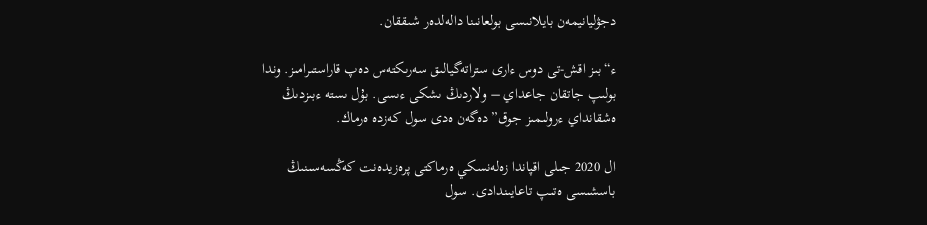دجۋليانيمەن بايلانىسى بولعانىنا دالەلدەر شىققان.

ء“بىز اقش-تى دوس ءارى ستراتەگيالىق سەرىكتەس دەپ قاراستىرامىز. وندا بولىپ جاتقان جاعداي – ولاردىڭ ىشكى ءىسى. بۇل ىستە ءبىزدىڭ ەشقانداي ءرولىمىز جوق” دەگەن ەدى سول كەزدە ەرماك.

ال 2020 جىلى اقپاندا زەلەنسكي ەرماكتى پرەزيدەنت كەڭسەسىنىڭ باسشىسى ەتىپ تاعايىندادى. سول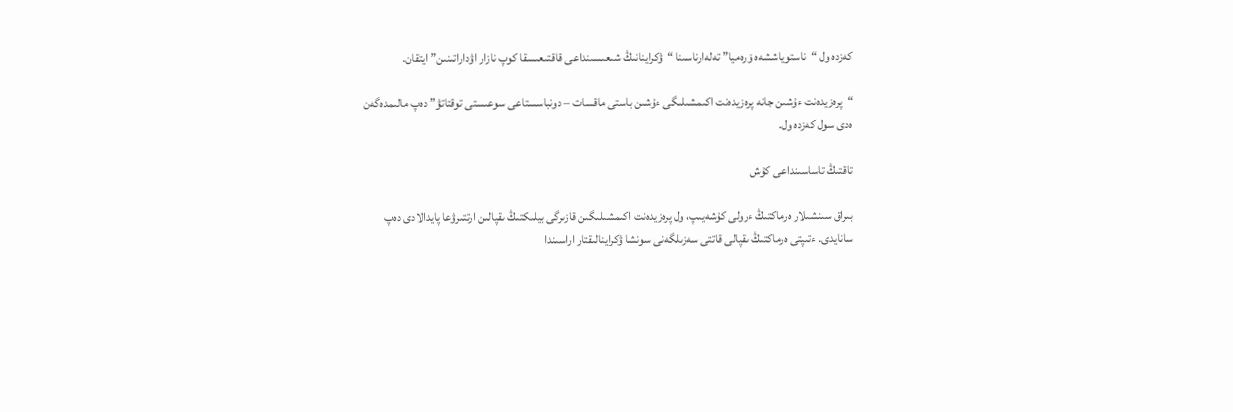كەزدە ول “ناستوياششەە ۆرەميا” تەلەارناسىنا “ۋكراينانىڭ شىعىسىنداعى قاقتىعىسقا كوپ نازار اۋداراتىنىن” ايتقان.

“پرەزيدەنت ءۇشىن جانە پرەزيدەنت اكىمشىلىگى ءۇشىن باستى ماقسات – دونباسستاعى سوعىستى توقتاتۋ” دەپ مالىمدەگەن ەدى سول كەزدە ول.

تاقتىڭ تاساسىنداعى كۇش

بىراق سىنشىلار ەرماكتىڭ ءرولى كۇشەيىپ، ول پرەزيدەنت اكىمشىلىگىن قازىرگى بيلىكتىڭ ىقپالىن ارتتىرۋعا پايدالادى دەپ سانايدى. ءتىپتى ەرماكتىڭ ىقپالى قاتتى سەزىلگەنى سونشا ۋكراينالىقتار اراسىندا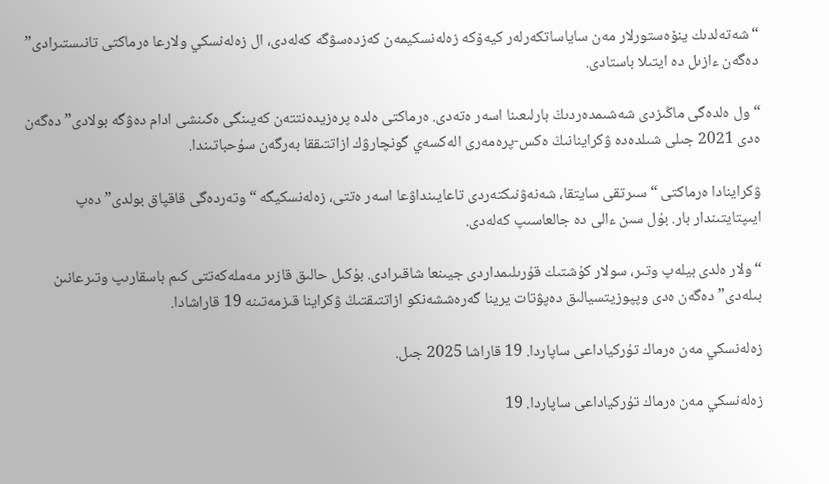“شەتەلدىك ينۆەستورلار مەن ساياساتكەرلەر كيەۆكە زەلەنسكيمەن كەزدەسۋگە كەلەدى، ال زەلەنسكي ولارعا ەرماكتى تانىستىرادى” دەگەن ءازىل دە ايتىلا باستادى.

“ول ەلدەگى ماڭىزدى شەشىمدەردىڭ بارلىعىنا اسەر ەتەدى. ەرماكتى ەلدە پرەزيدەنتتەن كەيىنگى ەكىنشى ادام دەۋگە بولادى” دەگەن ەدى 2021 جىلى شىلدەدە ۋكراينانىڭ ەكس-پرەمەرى الەكسەي گونچارۋك ازاتتىققا بەرگەن سۇحباتىندا.

ۋكراينادا ەرماكتى “سىرتقى سايتقا، شەنەۋنىكتەردى تاعايىنداۋعا اسەر ەتتى، زەلەنسكيگە “وتەردەگى قاقپاق بولدى” دەپ ايىپتايتىندار بار. بۇل سىن ءالى دە جالعاسىپ كەلەدى.

“ولار ەلدى بيلەپ وتىر، سولار كۇشتىك قۇرىلىمداردى جيىنعا شاقىرادى. بۇكىل حالىق قازىر مەملەكەتتى كىم باسقارىپ وتىرعانىن بىلەدى” دەگەن ەدى وپپوزيتسيالىق دەپۋتات يرينا گەرەششەنكو ازاتتىقتىڭ ۋكراينا قىزمەتىنە 19 قاراشادا.

زەلەنسكي مەن ەرماك تۇركياداعى ساپاردا. 19 قاراشا 2025 جىل.

زەلەنسكي مەن ەرماك تۇركياداعى ساپاردا. 19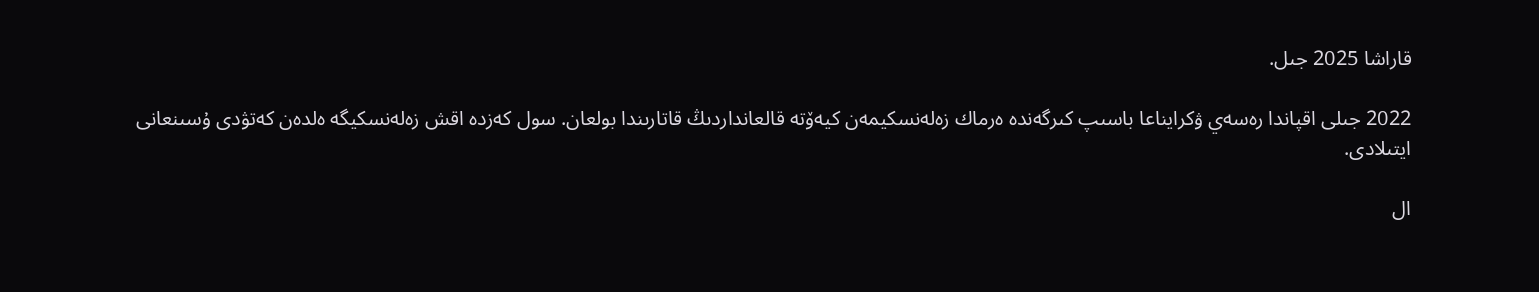قاراشا 2025 جىل.

2022 جىلى اقپاندا رەسەي ۋكرايناعا باسىپ كىرگەندە ەرماك زەلەنسكيمەن كيەۆتە قالعانداردىڭ قاتارىندا بولعان. سول كەزدە اقش زەلەنسكيگە ەلدەن كەتۋدى ۇسىنعانى ايتىلادى.

ال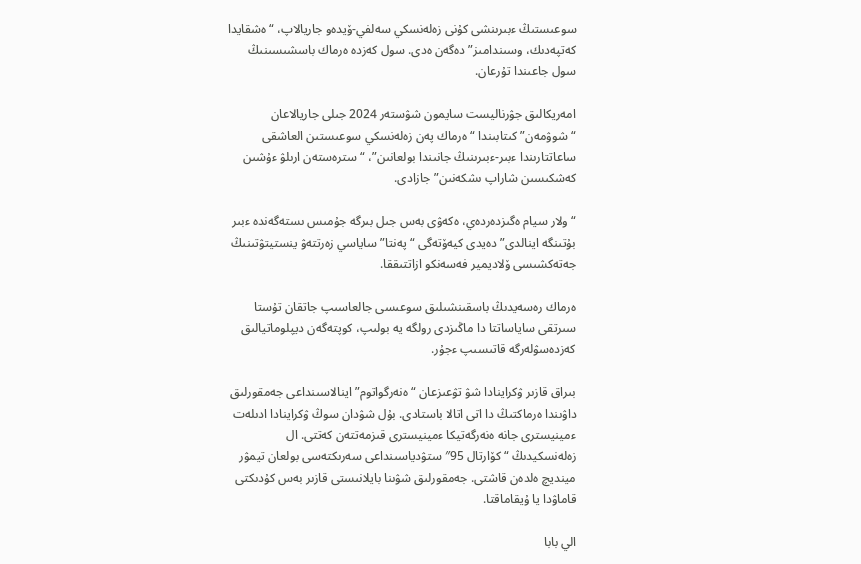سوعىستىڭ ءبىرىنشى كۇنى زەلەنسكي سەلفي-ۆيدەو جاريالاپ، “ەشقايدا كەتپەدىك، وسىندامىز” دەگەن ەدى. سول كەزدە ەرماك باسشىسىنىڭ سول جاعىندا تۇرعان.

امەريكالىق جۋرناليست سايمون شۋستەر 2024 جىلى جاريالاعان “شوۋمەن” كىتابىندا “ەرماك پەن زەلەنسكي سوعىستىن العاشقى ساعاتتارىندا ءبىر-ءبىرىنىڭ جانىندا بولعانىن”، “سترەستەن ارىلۋ ءۇشىن كەشكىسىن شاراپ ىشكەنىن” جازادى.

“ولار سيام ەگىزدەردەي، ەكەۋى بەس جىل بىرگە جۇمىس ىستەگەندە ءبىر بۇتىنگە اينالدى” دەيدى كيەۆتەگى “پەنتا” ساياسي زەرتتەۋ ينستيتۋتىنىڭ جەتەكشىسى ۆلاديمير فەسەنكو ازاتتىققا.

ەرماك رەسەيدىڭ باسقىنشىلىق سوعىسى جالعاسىپ جاتقان تۇستا سىرتقى ساياساتتا دا ماڭىزدى رولگە يە بولىپ، كوپتەگەن ديپلوماتيالىق كەزدەسۋلەرگە قاتىسىپ ءجۇر.

بىراق قازىر ۋكراينادا شۋ تۋعىزعان “ەنەرگواتوم” اينالاسىنداعى جەمقورلىق داۋىندا ەرماكتىڭ دا اتى اتالا باستادى. بۇل شۋدان سوڭ ۋكراينادا ادىلەت ءمينيسترى جانە ەنەرگەتيكا ءمينيسترى قىزمەتتەن كەتتى. ال زەلەنسكيدىڭ “كۆارتال 95″ ستۋدياسىنداعى سەرىكتەسى بولعان تيمۋر مينديچ ەلدەن قاشتى. جەمقورلىق شۋىنا بايلانىستى قازىر بەس كۇدىكتى قاماۋدا يا ۇيقاماقتا.

الي بابا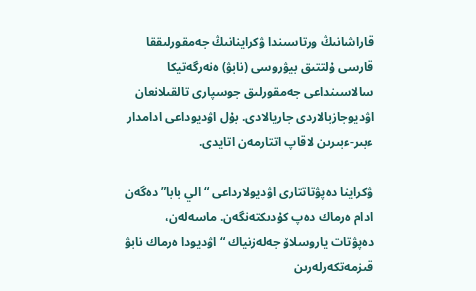قاراشانىڭ ورتاسىندا ۋكراينانىڭ جەمقورلىققا قارسى ۇلتتىق بيۋروسى (نابۋ) ەنەرگەتيكا سالاسىنداعى جەمقورلىق جوسپارى تالقىلانعان اۋديوجازبالاردى جاريالادى. بۇل اۋديوداعى ادامدار ءبىر-ءبىرىن لاقاپ اتتارمەن اتايدى.

ۋكراينا دەپۋتاتتارى اۋديولارداعى “الي بابا” دەگەن ادام ەرماك دەپ كۇدىكتەنگەن. ماسەلەن، دەپۋتات ياروسلاۆ جەلەزنياك “اۋديودا ەرماك نابۋ قىزمەتكەرلەرىن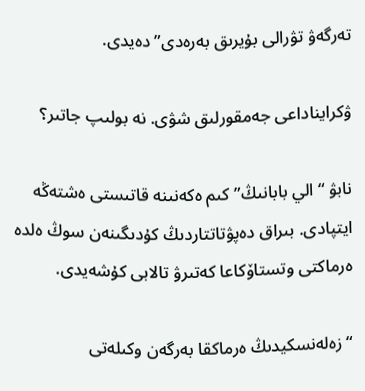تەرگەۋ تۋرالى بۇيرىق بەرەدى” دەيدى.

ۋكرايناداعى جەمقورلىق شۋى. نە بولىپ جاتىر؟

نابۋ “الي بابانىڭ” كىم ەكەنىنە قاتىستى ەشتەڭە ايتپادى. بىراق دەپۋتاتتاردىڭ كۇدىگىنەن سوڭ ەلدە ەرماكتى وتستاۆكاعا كەتىرۋ تالابى كۇشەيدى.

“زەلەنسكيدىڭ ەرماكقا بەرگەن وكىلەتى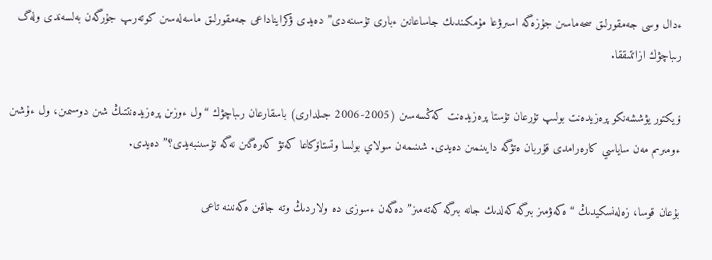ءدال وسى جەمقورلىق سحەماسىن جۇزەگە اسىرۋعا مۇمكىندىك جاساعانىن ءبارى تۇسىنەدى” دەيدى ۋكرايناداعى جەمقورلىق ماسەلەسىن كوتەرىپ جۇرگەن بەلسەندى ولەگ رىباچۋك ازاتتىققا.

ۆيكتور يۋششەنكو پرەزيدەنت بولىپ تۇرعان تۇستا پرەزيدەنت كەڭسەسىن (2005-2006 جىلدارى) باسقارعان رىباچۋك “ول ءوزىن پرەزيدەنتتىڭ شىن دوسىمىن، ول ءۇشىن ءومىرىم مەن ساياسي كارەرامدى قۇربان ەتۋگە دايىنمىن دەيدى. شىنىمەن سولاي بولسا وتستاۆكاعا كەتۋ كەرەگىن نەگە تۇسىنبەيدى؟” دەيدى.

بۇعان قوسا، زەلەنسكيدىڭ “ەكەۋمىز بىرگە كەلدىك جانە بىرگە كەتەمىز” دەگەن ءسوزى دە ولاردىڭ وتە جاقىن ەكەنىنە تاعى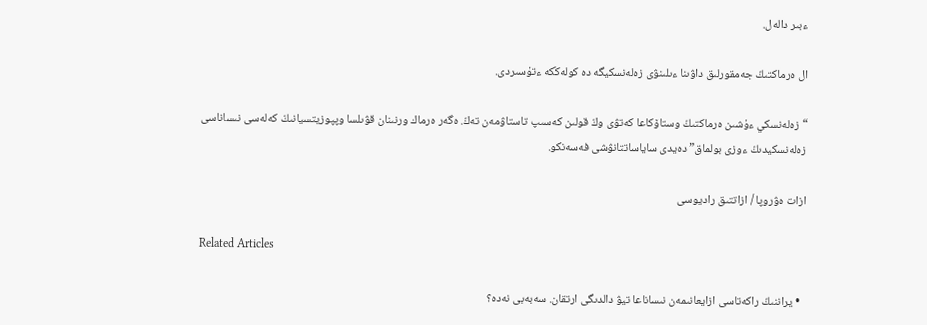ءبىر دالەل.

ال ەرماكتىڭ جەمقورلىق داۋىنا ءىلىنۋى زەلەنسكيگە دە كولەڭكە ءتۇسىردى.

“زەلەنسكي ءۇشىن ەرماكتىڭ وستاۆكاعا كەتۋى وڭ قولىن كەسىپ تاستاۋمەن تەڭ. ەگەر ەرماك ورنىنان قۋىلسا وپپوزيتسيانىڭ كەلەسى نىساناسى زەلەنسكيدىڭ ءوزى بولماق” دەيدى ساياساتتانۋشى فەسەنكو.

ازات ەۋروپا / ازاتتىق راديوسى

Related Articles

  • يراننىڭ راكەتاسى ازايعانىمەن نىساناعا تيۋ دالدىگى ارتقان. سەبەبى نەدە؟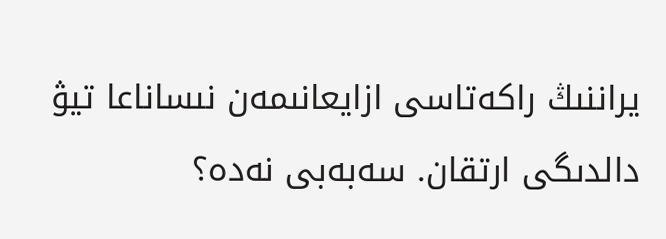يراننىڭ راكەتاسى ازايعانىمەن نىساناعا تيۋ دالدىگى ارتقان. سەبەبى نەدە؟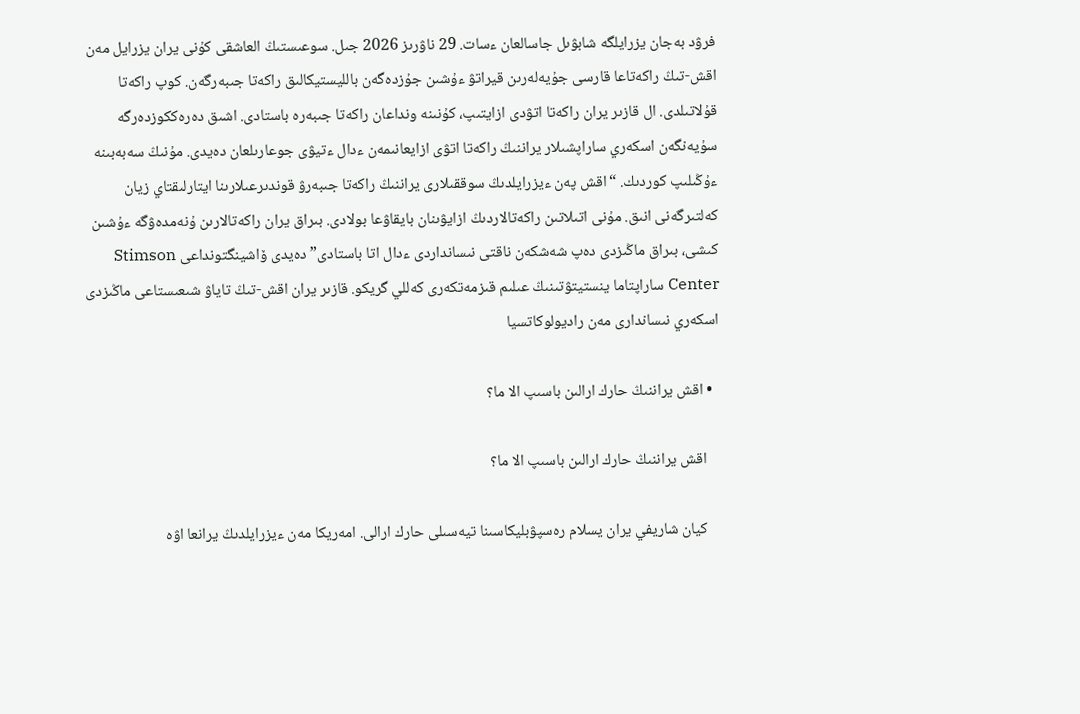فرۋد بەجان يزرايلگە شابۋىل جاسالعان ءسات. 29 ناۋرىز 2026 جىل. سوعىستىڭ العاشقى كۇنى يران يزرايل مەن اقش-تىڭ راكەتاعا قارسى جۇيەلەرىن قيراتۋ ءۇشىن جۇزدەگەن بالليستيكالىق راكەتا جىبەرگەن. كوپ راكەتا قۇلاتىلدى. ال قازىر يران راكەتا اتۋدى ازايتىپ، كۇنىنە ونداعان راكەتا جىبەرە باستادى. اشىق دەرەككوزدەرگە سۇيەنگەن اسكەري ساراپشىلار يراننىڭ راكەتا اتۋى ازايعانىمەن ءدال ءتيۋى جوعارىلعان دەيدى. مۇنىڭ سەبەبىنە ءۇڭىلىپ كوردىك. “اقش پەن ءيزرايلدىڭ سوققىلارى يراننىڭ راكەتا جىبەرۋ قوندىرعىلارىنا ايتارلىقتاي زيان كەلتىرگەنى انىق. مۇنى اتىلاتىن راكەتالاردىڭ ازايۋىنان بايقاۋعا بولادى. بىراق يران راكەتالارىن ۇنەمدەۋگە ءۇشىن كىشى، بىراق ماڭىزدى دەپ شەشكەن ناقتى نىسانداردى ءدال اتا باستادى” دەيدى ۆاشينگتونداعى Stimson Center ساراپتاما ينستيتۋتىنىڭ عىلىم قىزمەتكەرى كەللي گريكو. قازىر يران اقش-تىڭ تاياۋ شىعىستاعى ماڭىزدى اسكەري نىساندارى مەن راديولوكاتسيا

  • اقش يراننىڭ حارك ارالىن باسىپ الا ما؟

    اقش يراننىڭ حارك ارالىن باسىپ الا ما؟

    كيان شاريفي يران يسلام رەسپۋبليكاسىنا تيەسىلى حارك ارالى. امەريكا مەن ءيزرايلدىڭ يرانعا اۋە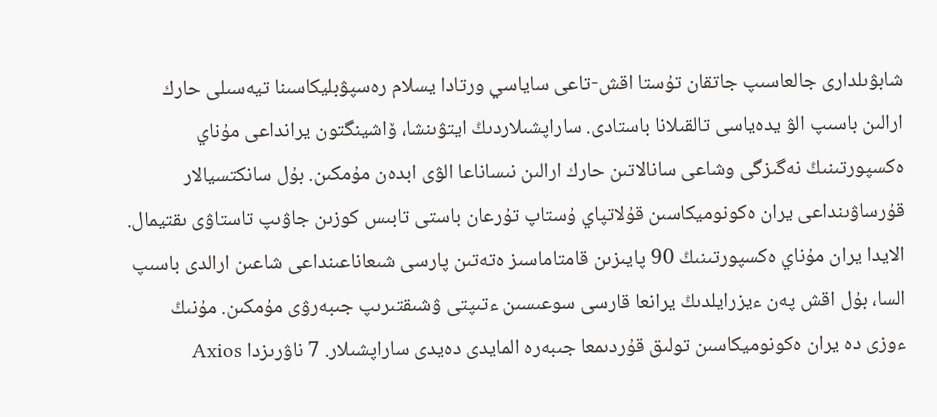شابۋىلدارى جالعاسىپ جاتقان تۇستا اقش-تاعى ساياسي ورتادا يسلام رەسپۋبليكاسىنا تيەسىلى حارك ارالىن باسىپ الۋ يدەياسى تالقىلانا باستادى. ساراپشىلاردىڭ ايتۋىنشا، ۆاشينگتون يرانداعى مۇناي ەكسپورتىنىڭ نەگىزگى وشاعى سانالاتىن حارك ارالىن نىساناعا الۋى ابدەن مۇمكىن. بۇل سانكتسيالار قۇرساۋىنداعى يران ەكونوميكاسىن قۇلاتپاي ۇستاپ تۇرعان باستى تابىس كوزىن جاۋىپ تاستاۋى ىقتيمال. الايدا يران مۇناي ەكسپورتىنىڭ 90 پايىزىن قامتاماسىز ەتەتىن پارسى شىعاناعىنداعى شاعىن ارالدى باسىپ السا، بۇل اقش پەن ءيزرايلدىڭ يرانعا قارسى سوعىسىن ءتىپتى ۋشىقتىرىپ جىبەرۋى مۇمكىن. مۇنىڭ ءوزى دە يران ەكونوميكاسىن تولىق قۇردىمعا جىبەرە المايدى دەيدى ساراپشىلار. 7 ناۋرىزدا Axios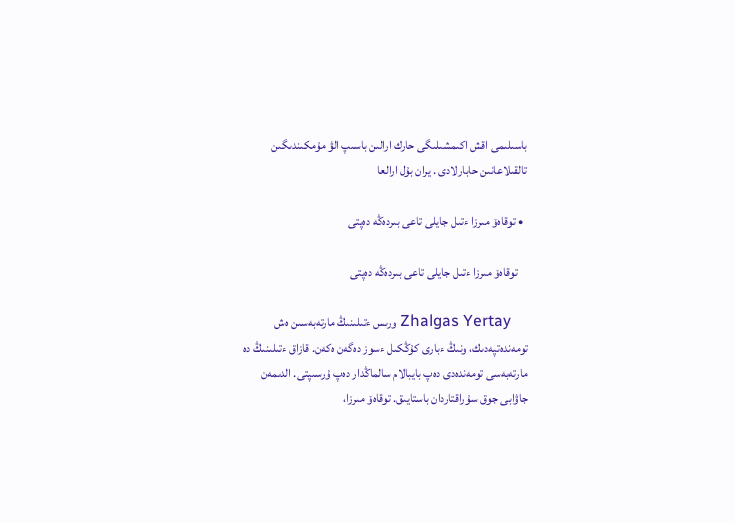باسىلىمى اقش اكىمشىلىگى حارك ارالىن باسىپ الۋ مۇمكىندىگىن تالقىلاعانىن حابارلادى . يران بۇل ارالعا

  • توقاەۆ مىرزا ءتىل جايلى تاعى بىردەڭە دەپتى

    توقاەۆ مىرزا ءتىل جايلى تاعى بىردەڭە دەپتى

    Zhalgas Yertay ورىس ءتىلىنىڭ مارتەبەسىن ەش تومەندەتپەدىك، ونىڭ ءبارى كۇڭكىل ءسوز دەگەن ەكەن. قازاق ءتىلىنىڭ دە مارتەبەسى تومەندەدى دەپ بايبالام سالماڭدار دەپ ۇرسىپتى. الدىمەن جاۋابى جوق سۇراقتاردان باستايىق. توقاەۆ مىرزا،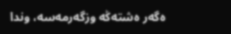ەگەر ەشتەڭە وزگەرمەسە، وندا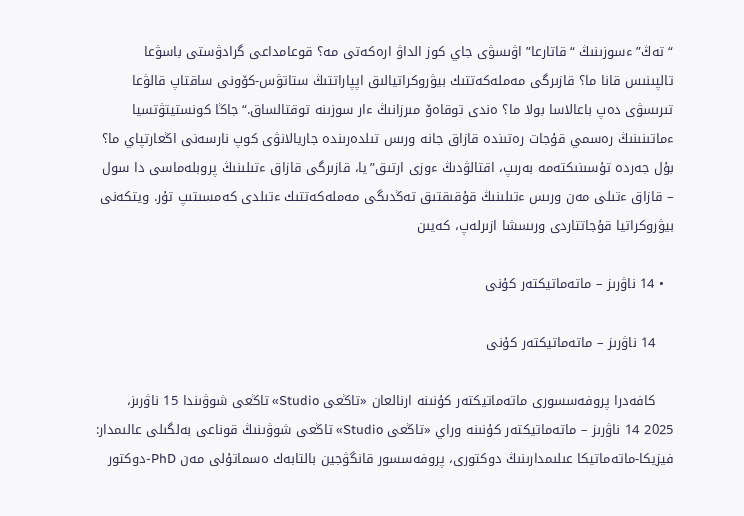“تەڭ” ءسوزىنىڭ “قاتارعا” اۋىسۋى جاي كوز الداۋ ارەكەتى مە؟ قوعامداعى گرادۋستى باسۋعا تالپىنىس قانا ما؟ قازىرگى مەملەكەتتىك بيۋروكراتيالىق اپپاراتتىڭ ستاتۋس-كۆونى ساقتاپ قالۋعا تىرىسۋى دەپ باعالاسا بولا ما؟ ەندى توقاەۆ مىرزانىڭ ءار سوزىنە توقتالساق.“جاڭا كونستيتۋتسيا ءماتىنىنىڭ رەسمي قۇجات رەتىندە قازاق جانە ورىس تىلدەرىندە جاريالانۋى كوپ نارسەنى اڭعارتپاي ما؟ بۇل جەردە تۇسىنىكتەمە بەرىپ، اقتالۋدىڭ ءوزى ارتىق”يا، قازىرگى قازاق ءتىلىنىڭ پروبلەماسى دا سول – قازاق ءتىلى مەن ورىس ءتىلىنىڭ قۇقىقتىق تەڭدىگى مەملەكەتتىك ءتىلدى كەمسىتىپ تۇر. ويتكەنى بيۋروكراتيا قۇجاتتاردى ورىسشا ازىرلەپ، كەيىن

  • 14 ناۋرىز – ماتەماتيكتەر كۇنى

    14 ناۋرىز – ماتەماتيكتەر كۇنى

    كافەدرا پروفەسسورى ماتەماتيكتەر كۇنىنە ارنالعان «تاڭعى Studio» تاڭعى شوۋىندا 15 ناۋرىز، 2025 14 ناۋرىز – ماتەماتيكتەر كۇنىنە وراي «تاڭعى Studio» تاڭعى شوۋىنىڭ قوناعى بەلگىلى عالىمدار: فيزيكا-ماتەماتيكا عىلىمدارىنىڭ دوكتورى، پروفەسسور قانگۋجين بالتابەك ەسماتۇلى مەن PhD-دوكتور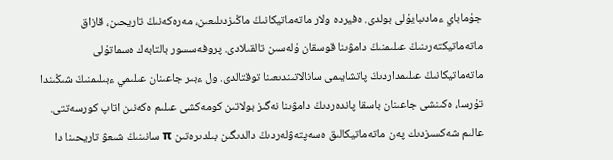جۇماباي ءمادىبايۇلى بولدى. ەفيردە ولار ماتەماتيكانىڭ ماڭىزدىلىعىن، مەرەكەنىڭ تاريحىن، قازاق ماتەماتيكتەرىنىڭ عىلىمنىڭ دامۋىنا قوسقان ۇلەسىن تالقىلادى. پروفەسسور بالتابەك ەسماتۇلى ماتەماتيكانىڭ عىلىمداردىڭ پاتشايىمى سانالاتىندىعىنا توقتالدى. ول ءبىر جاعىنان عىلىمي ءبىلىمنىڭ شىڭىندا تۇرسا، ەكىنشى جاعىنان باسقا پاندەردىڭ دامۋىنا نەگىز بولاتىن كومەكشى عىلىم ەكەنىن اتاپ كورسەتتى. عالىم شەكسىزدىك پەن ماتەماتيكالىق ەسەپتەۋلەردىڭ دالدىگىن بىلدىرەتىن π سانىنىڭ شىعۋ تاريحىنا دا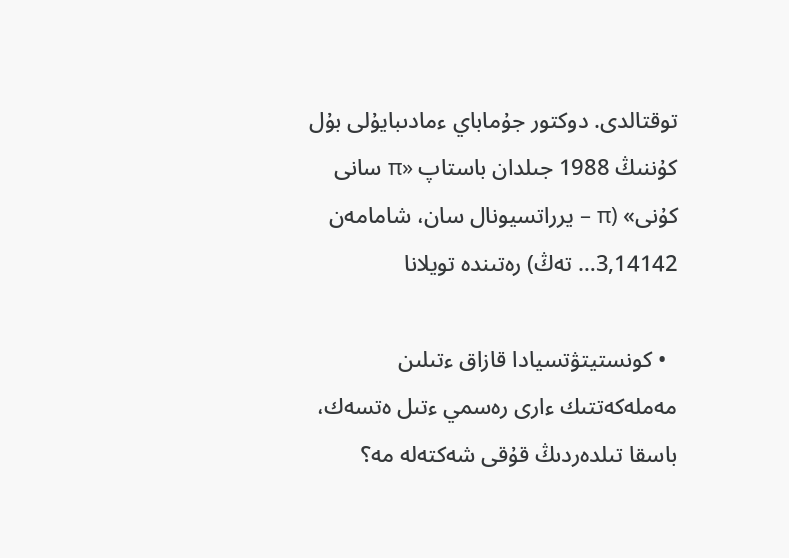توقتالدى. دوكتور جۇماباي ءمادىبايۇلى بۇل كۇننىڭ 1988 جىلدان باستاپ «π سانى كۇنى» (π – يرراتسيونال سان، شامامەن 3,14142… تەڭ) رەتىندە تويلانا

  • كونستيتۋتسيادا قازاق ءتىلىن مەملەكەتتىك ءارى رەسمي ءتىل ەتسەك، باسقا تىلدەردىڭ قۇقى شەكتەلە مە؟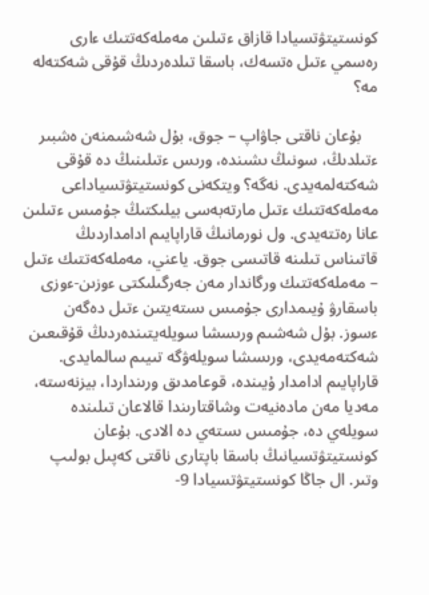كونستيتۋتسيادا قازاق ءتىلىن مەملەكەتتىك ءارى رەسمي ءتىل ەتسەك، باسقا تىلدەردىڭ قۇقى شەكتەلە مە؟

    بۇعان ناقتى جاۋاپ – جوق، بۇل شەشىمنەن ەشبىر ءتىلدىڭ، سونىڭ ىشىندە، ورىس ءتىلىنىڭ دە قۇقى شەكتەلمەيدى. نەگە؟ ويتكەنى كونستيتۋتسياداعى مەملەكەتتىك ءتىل مارتەبەسى بيلىكتىڭ جۇمىس ءتىلىن عانا رەتتەيدى. ول نورمانىڭ قاراپايىم ادامداردىڭ قاتىناس تىلىنە قاتىسى جوق. ياعني، مەملەكەتتىك ءتىل – مەملەكەتتىك ورگاندار مەن جەرگىلىكتى ءوزىن-ءوزى باسقارۋ ۇيىمدارى جۇمىس ىستەيتىن ءتىل دەگەن ءسوز. بۇل شەشىم ورىسشا سويلەيتىندەردىڭ قۇقىعىن شەكتەمەيدى، ورىسشا سويلەۋگە تىيىم سالمايدى. قاراپايىم ادامدار ۇيىندە، قوعامدىق ورىنداردا، بيزنەستە، مەديا مەن مادەنيەت وشاقتارىندا قالاعان تىلىندە سويلەي دە، جۇمىس ىستەي دە الادى. بۇعان كونستيتۋتسيانىڭ باسقا باپتارى ناقتى كەپىل بولىپ وتىر. ال جاڭا كونستيتۋتسيادا 9-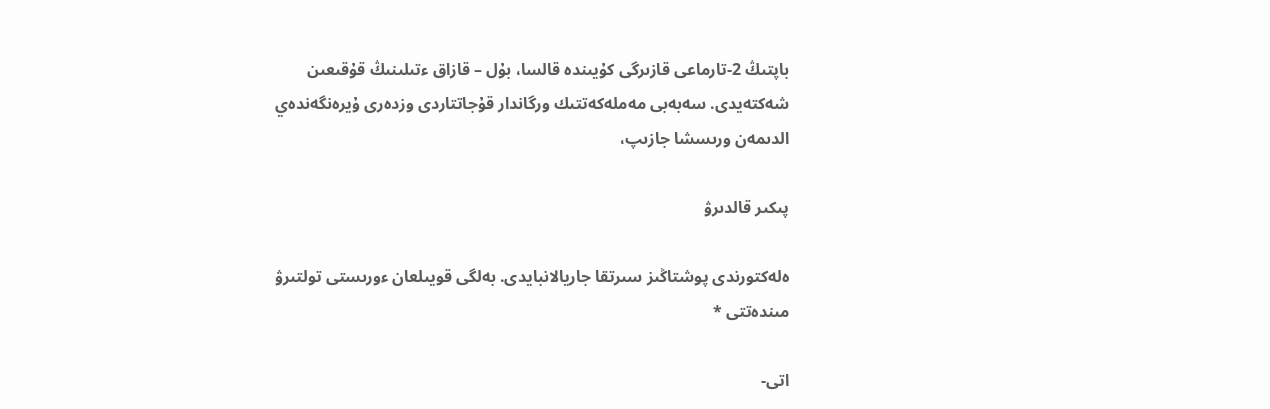باپتىڭ 2-تارماعى قازىرگى كۇيىندە قالسا، بۇل – قازاق ءتىلىنىڭ قۇقىعىن شەكتەيدى. سەبەبى مەملەكەتتىك ورگاندار قۇجاتتاردى وزدەرى ۇيرەنگەندەي الدىمەن ورىسشا جازىپ،

پىكىر قالدىرۋ

ەلەكتورندى پوشتاڭىز سىرتقا جاريالانبايدى. بەلگى قويىلعان ءورىستى تولتىرۋ مىندەتتى *

اتى-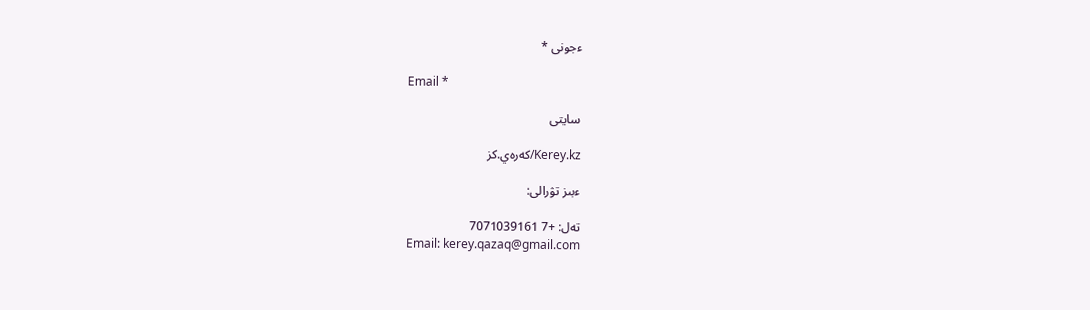ءجونى *

Email *

سايتى

Kerey.kz/كەرەي.كز

ءبىز تۋرالى:

تەل: +7 7071039161
Email: kerey.qazaq@gmail.com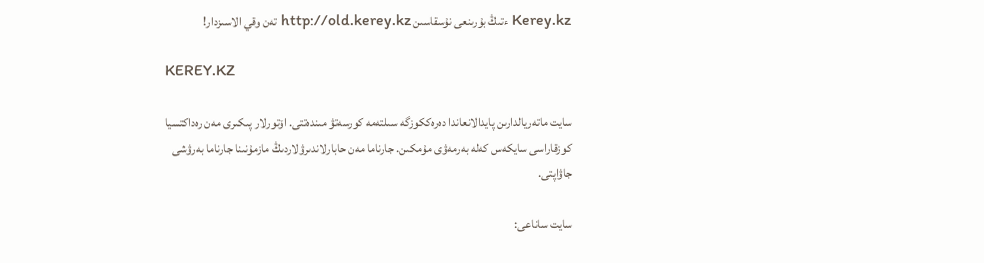Kerey.kz ءتىڭ بۇرىنعى نۇسقاسىن http://old.kerey.kz تەن وقي الاسىزدار!

KEREY.KZ

سايت ماتەريالدارىن پايدالانعاندا دەرەككوزگە سىلتەمە كورسەتۋ مىندەتتى. اۆتورلار پىكىرى مەن رەداكتسيا كوزقاراسى سايكەس كەلە بەرمەۋى مۇمكىن. جارناما مەن حابارلاندىرۋلاردىڭ مازمۇنىنا جارناما بەرۋشى جاۋاپتى.

سايت ساناعى: